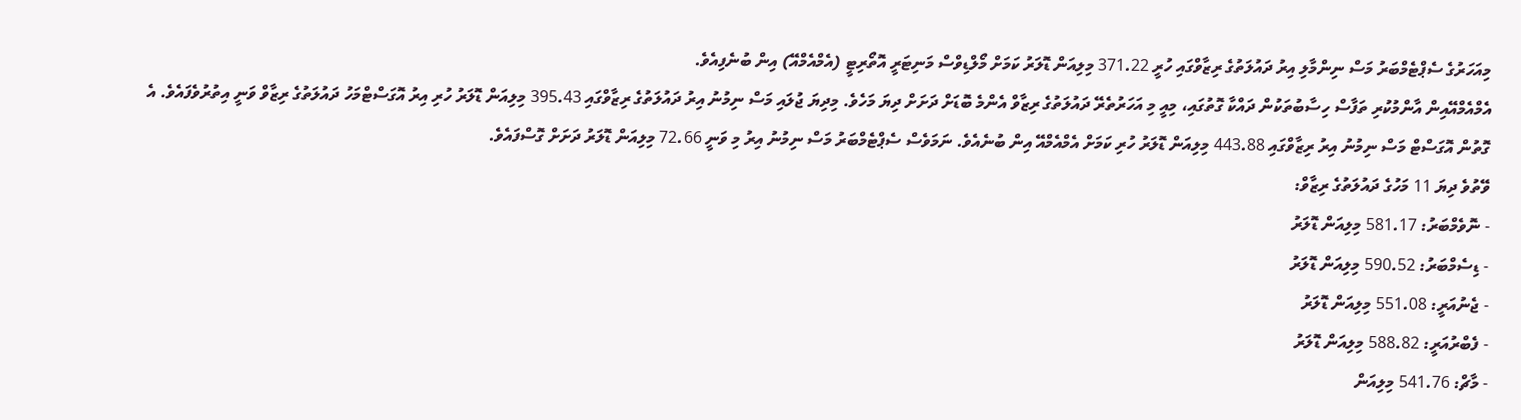މިއަހަރުގެ ސެޕްޓެމްބަރު މަސް ނިންމާލި އިރު ދައުލަތުގެ ރިޒާވްގައި ހުރީ 371.22 މިލިއަން ޑޮލަރު ކަމަށް މޯލްޑިވްސް މަނިޓަރީ އޮތޯރިޓީ (އެމްއެމްއޭ) އިން ބުނެފިއެވެ.
އެމްއެމްއޭއިން އާންމުކުރި ތަފާސް ހިސާބުތަކުން ދައްކާ ގޮތުގައި، މިއީ މި އަހަރުތެރޭ ދައުލަތުގެ ރިޒާވް އެންމެ ބޮޑަށް ދަށަށް ދިޔަ މަހެވެ. މިދިޔަ ޖުލައި މަސް ނިމުނު އިރު ދައުލަތުގެ ރިޒާވްގައި 395.43 މިލިއަން ޑޮލަރު ހުރި އިރު އޮގަސްޓްމަހު ދައުލަތުގެ ރިޒާވް ވަނީ އިތުރުވެފައެވެ. އެ ގޮތުން އޮގަސްޓް މަސް ނިމުނު އިރު ރިޒާވްގައި 443.88 މިލިއަން ޑޮލަރު ހުރި ކަމަށް އެމްއެމްއޭ އިން ބުނެއެވެ. ނަމަވެސް ސެޕްޓެމްބަރު މަސް ނިމުނު އިރު މި ވަނީ 72.66 މިލިއަން ޑޮލަރު ދަށަށް ގޮސްފައެވެ.
ވޭތުވެ ދިޔަ 11 މަހުގެ ދައުލަތުގެ ރިޒާވް:
- ނޮވެމްބަރު: 581.17 މިލިއަން ޑޮލަރު
- ޑިސެމްބަރު: 590.52 މިލިއަން ޑޮލަރު
- ޖެނުއަރީ: 551.08 މިލިއަން ޑޮލަރު
- ފެބްރުއަރީ: 588.82 މިލިއަން ޑޮލަރު
- މާޗް: 541.76 މިލިއަން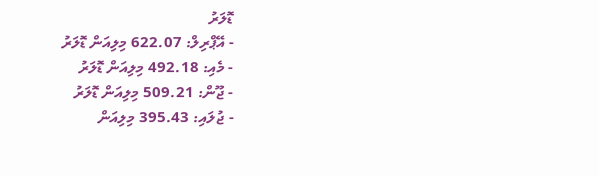ޑޮލަރު
- އޭޕްރިލް: 622.07 މިލިއަން ޑޮލަރު
- މެއި: 492.18 މިލިއަން ޑޮލަރު
- ޖޫން: 509.21 މިލިއަން ޑޮލަރު
- ޖުލައި: 395.43 މިލިއަން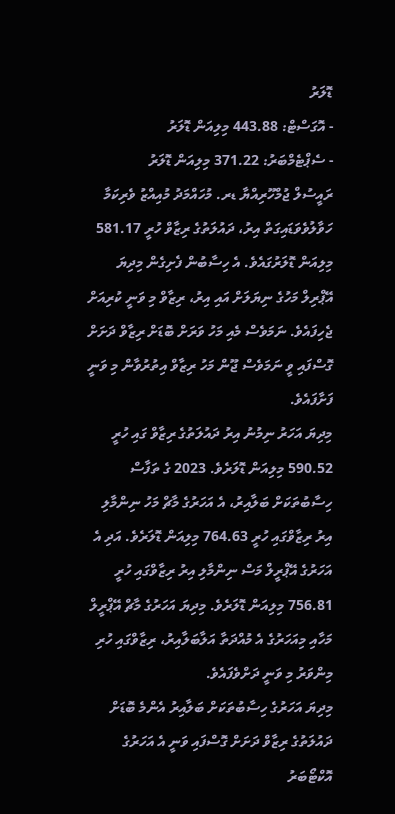ޑޮލަރު
- އޮގަސްޓް: 443.88 މިލިއަން ޑޮލަރު
- ސެޕްޓެމްބަރު: 371.22 މިލިއަން ޑޮލަރު
ރައީސުލް ޖުމްހޫރިއްޔާ ޑރ. މުހައްމަދު މުއިއްޒު ވެރިކަމާ ހަވާލުވެވަޑައިގަތް އިރު، ދައުލަތުގެ ރިޒާވް ހުރީ 581.17 މިލިއަން ޑޮލަރުގައެވެ. އެ ހިސާބުން ފެށިގެން މިދިޔަ އޭޕްރިލް މަހުގެ ނިޔަލަށް އައި އިރު، ރިޒާވް މި ވަނީ ކުރިއަށް ޖެހިފައެވެ. ނަމަވެސް މެއި މަހު ވަރަށް ބޮޑަށް ރިޒާވް ދަށަށް ގޮސްފައި ވީ ނަމަވެސް ޖޫން މަހު ރިޒާވް އިތުރުވާން މި ވަނީ ފަށާފައެވެ.
މިދިޔަ އަހަރު ނިމުނު އިރު ދައުލަތުގެ ރިޒާވް ގައި ހުރީ 590.52 މިލިއަން ޑޮލަރެވެ. 2023 ގެ ތަފާސް ހިސާބުތަކަށް ބަލާއިރު، އެ އަހަރުގެ މާޗް މަހު ނިންމާލި އިރު ރިޒާވްގައި ހުރީ 764.63 މިލިއަން ޑޮލަރެވެ. އަދި އެ އަހަރުގެ އޭޕްރީލް މަސް ނިންމާލި އިރު ރިޒާވްގައި ހުރީ 756.81 މިލިއަން ޑޮލަރެވެ. މިދިޔަ އަހަރުގެ މާޗް އޭޕްރީލް މަހާއި މިއަހަރުގެ އެ މުއްދަތާ އަލާބަލާއިރު، ރިޒާވްގައި ހުރި މިންވަރު މި ވަނީ ދަށްވެފައެވެ.
މިދިޔަ އަހަރުގެ ހިސާބުތަކަށް ބަލާއިރު އެންމެ ބޮޑަށް ދައުލަތުގެ ރިޒާވް ދަށަށް ގޮސްފައި ވަނީ އެ އަހަރުގެ އޮކްޓޯބަރު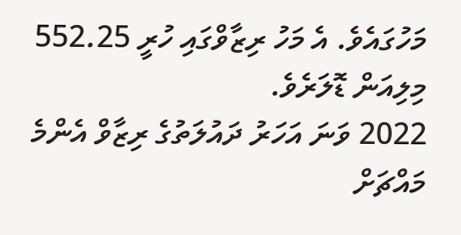މަހުގައެވެ. އެ މަހު ރިޒާވްގައި ހުރީ 552.25 މިލިއަން ޑޮލަރެވެ.
2022 ވަނަ އަހަރު ދައުލަތުގެ ރިޒާވް އެންމެ މައްޗަށް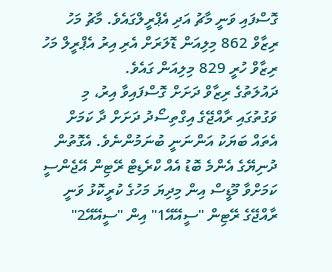ގޮސްފައި ވަނީ މާޗު އަދި އެޕްރީލްގައެވެ. މާޗު މަހު ރިޒާވް 862 މިލިއަން ޑޮލަރަށް އެރި އިރު އެޕްރީލް މަހު ރިޒާވް ހުރީ 829 މިލިއަން ގައެވެ.
ދައުލަތުގެ ރިޒާވް ދަށަށް ގޮސްފައިވާ އިރު، މި ވަގުތުގައި ރާއްޖޭގެ އިގްތިސޯދު ދަށަށް ދާ ކަމަށް އެތައް ބަޔަކު އަންނަނީ ބުނަމުންނެވެ. އެގޮތުން ދުނިޔޭގެ އެންމެ ބޮޑު އެއް ކްރެޑިޓް ރޭޓިން އޭޖެންސީ ކަމަށްވާ މޫޑީސް އިން މިދިޔަ މަހުގެ ކުރީކޮޅު ވަނީ ރާއްޖޭގެ ރޭޓިން "ސީއޭއޭ1" އިން "ސީއޭއޭ2"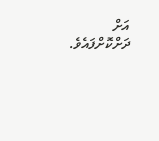އަށް ދަށްކޮށްފައެވެ.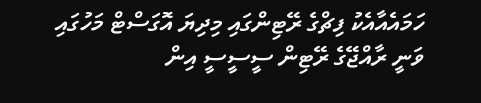ހަމައެއާއެކު ފިޗްގެ ރޭޓިންގައި މިދިޔަ އޮގަސްޓް މަހުގައި ވަނީ ރާއްޖޭގެ ރޭޓިން ސީސީސީ އިން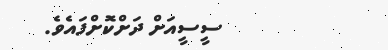ސީސީއަށް ދަށްކޮށްފައެވެ.